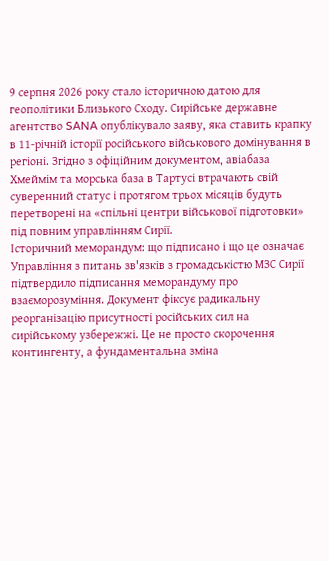9 серпня 2026 року стало історичною датою для геополітики Близького Сходу. Сирійське державне агентство SANA опублікувало заяву, яка ставить крапку в 11-річній історії російського військового домінування в регіоні. Згідно з офіційним документом, авіабаза Хмеймім та морська база в Тартусі втрачають свій суверенний статус і протягом трьох місяців будуть перетворені на «спільні центри військової підготовки» під повним управлінням Сирії.
Історичний меморандум: що підписано і що це означає
Управління з питань зв'язків з громадськістю МЗС Сирії підтвердило підписання меморандуму про взаєморозуміння. Документ фіксує радикальну реорганізацію присутності російських сил на сирійському узбережжі. Це не просто скорочення контингенту, а фундаментальна зміна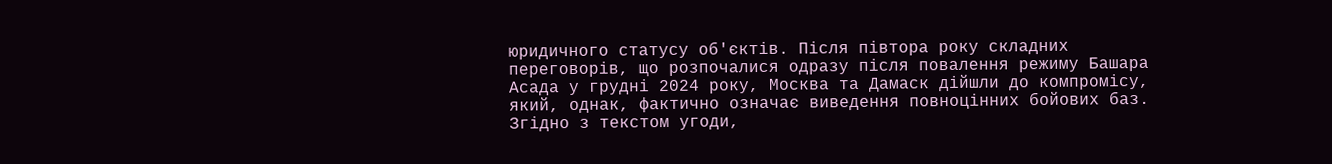юридичного статусу об'єктів. Після півтора року складних переговорів, що розпочалися одразу після повалення режиму Башара Асада у грудні 2024 року, Москва та Дамаск дійшли до компромісу, який, однак, фактично означає виведення повноцінних бойових баз.
Згідно з текстом угоди,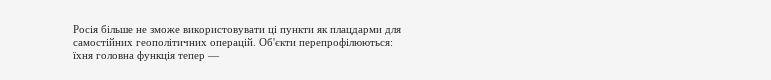Росія більше не зможе використовувати ці пункти як плацдарми для самостійних геополітичних операцій. Об'єкти перепрофілюються: їхня головна функція тепер —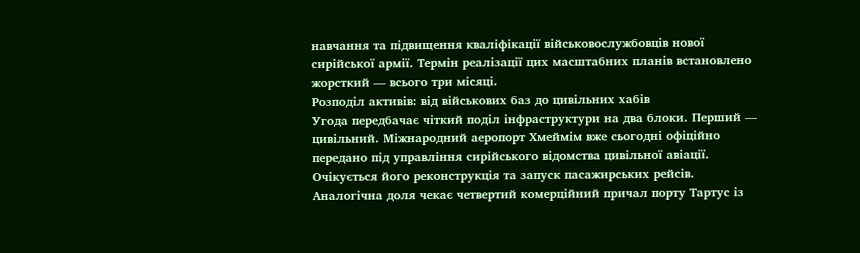навчання та підвищення кваліфікації військовослужбовців нової сирійської армії. Термін реалізації цих масштабних планів встановлено жорсткий — всього три місяці.
Розподіл активів: від військових баз до цивільних хабів
Угода передбачає чіткий поділ інфраструктури на два блоки. Перший — цивільний. Міжнародний аеропорт Хмеймім вже сьогодні офіційно передано під управління сирійського відомства цивільної авіації. Очікується його реконструкція та запуск пасажирських рейсів. Аналогічна доля чекає четвертий комерційний причал порту Тартус із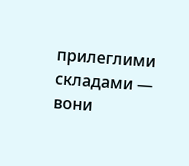прилеглими складами — вони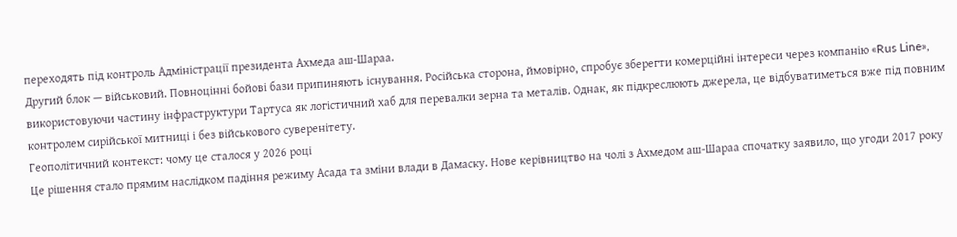переходять під контроль Адміністрації президента Ахмеда аш-Шараа.
Другий блок — військовий. Повноцінні бойові бази припиняють існування. Російська сторона, ймовірно, спробує зберегти комерційні інтереси через компанію «Rus Line», використовуючи частину інфраструктури Тартуса як логістичний хаб для перевалки зерна та металів. Однак, як підкреслюють джерела, це відбуватиметься вже під повним контролем сирійської митниці і без військового суверенітету.
Геополітичний контекст: чому це сталося у 2026 році
Це рішення стало прямим наслідком падіння режиму Асада та зміни влади в Дамаску. Нове керівництво на чолі з Ахмедом аш-Шараа спочатку заявило, що угоди 2017 року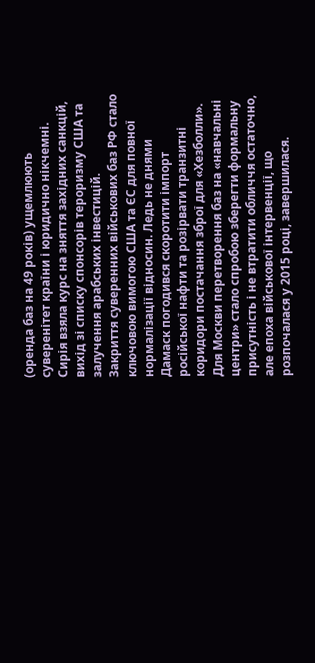(оренда баз на 49 років) ущемлюють суверенітет країни і юридично нікчемні. Сирія взяла курс на зняття західних санкцій, вихід зі списку спонсорів тероризму США та залучення арабських інвестицій.
Закриття суверенних військових баз РФ стало ключовою вимогою США та ЄС для повної нормалізації відносин. Ледь не днями Дамаск погодився скоротити імпорт російської нафти та розірвати транзитні коридори постачання зброї для «Хезболли». Для Москви перетворення баз на «навчальні центри» стало спробою зберегти формальну присутність і не втратити обличчя остаточно, але епоха військової інтервенції, що розпочалася у 2015 році, завершилася.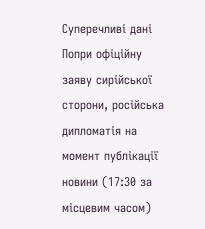Суперечливі дані
Попри офіційну заяву сирійської сторони, російська дипломатія на момент публікації новини (17:30 за місцевим часом)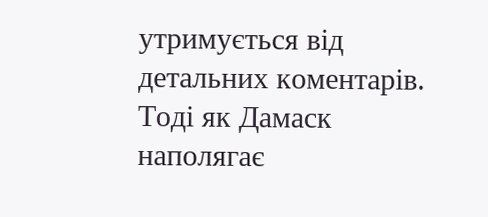утримується від детальних коментарів. Тоді як Дамаск наполягає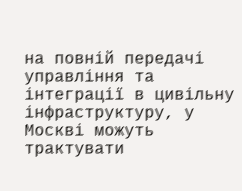на повній передачі управління та інтеграції в цивільну інфраструктуру, у Москві можуть трактувати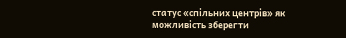статус «спільних центрів» як можливість зберегти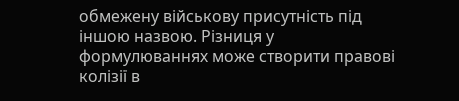обмежену військову присутність під іншою назвою. Різниця у формулюваннях може створити правові колізії в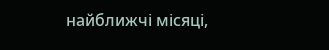найближчі місяці,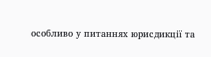особливо у питаннях юрисдикції та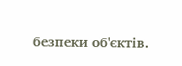безпеки об'єктів.